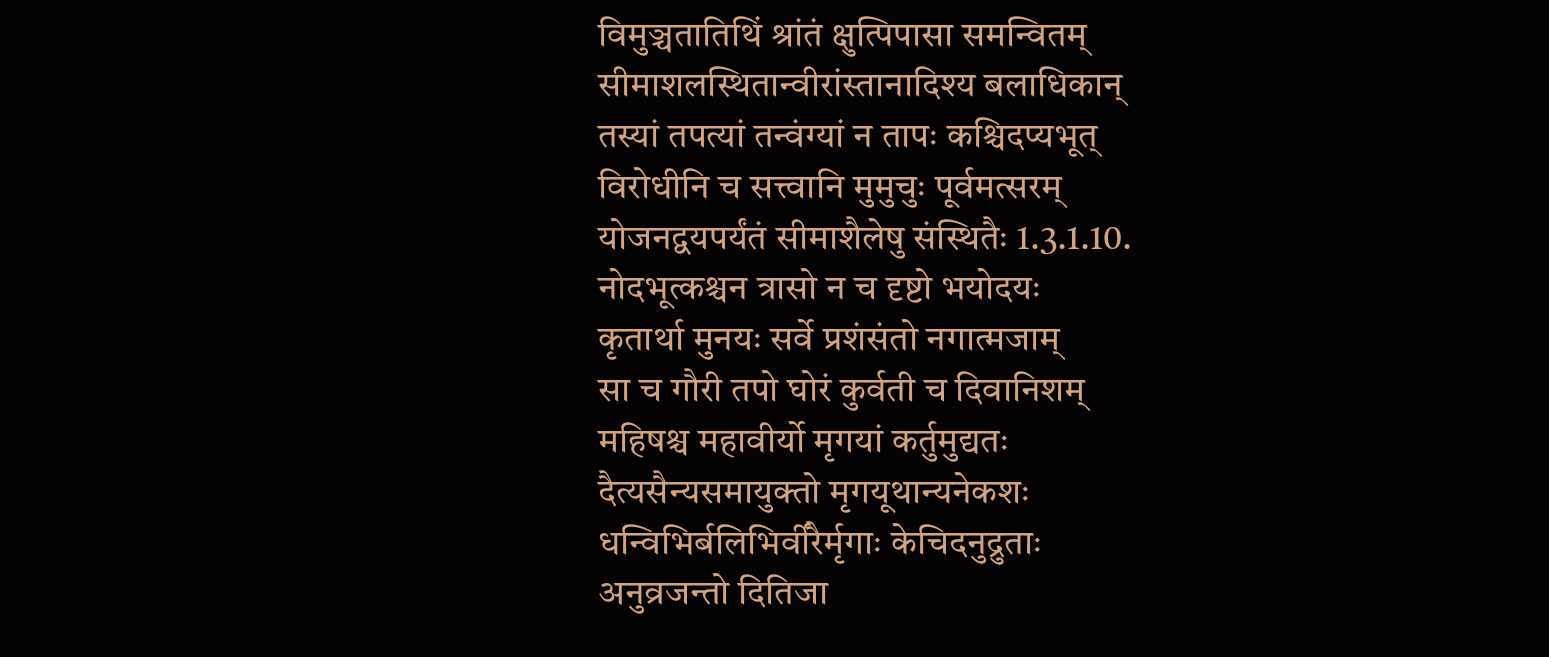विमुञ्चतातिथिं श्रांतं क्षुत्पिपासा समन्वितम्
सीमाशलस्थितान्वीरांस्तानादिश्य बलाधिकान्
तस्यां तपत्यां तन्वंग्यां न तापः कश्चिदप्यभूत्
विरोधीनि च सत्त्वानि मुमुचुः पूर्वमत्सरम्
योजनद्वयपर्यंतं सीमाशैलेषु संस्थितैः 1.3.1.10.
नोदभूत्कश्चन त्रासो न च दृष्टो भयोदयः
कृतार्था मुनयः सर्वे प्रशंसंतो नगात्मजाम्
सा च गौरी तपो घोरं कुर्वती च दिवानिशम्
महिषश्च महावीर्यो मृगयां कर्तुमुद्यतः
दैत्यसैन्यसमायुक्तो मृगयूथान्यनेकशः
धन्विभिर्बलिभिर्वीरैर्मृगाः केचिदनुद्रुताः
अनुव्रजन्तो दितिजा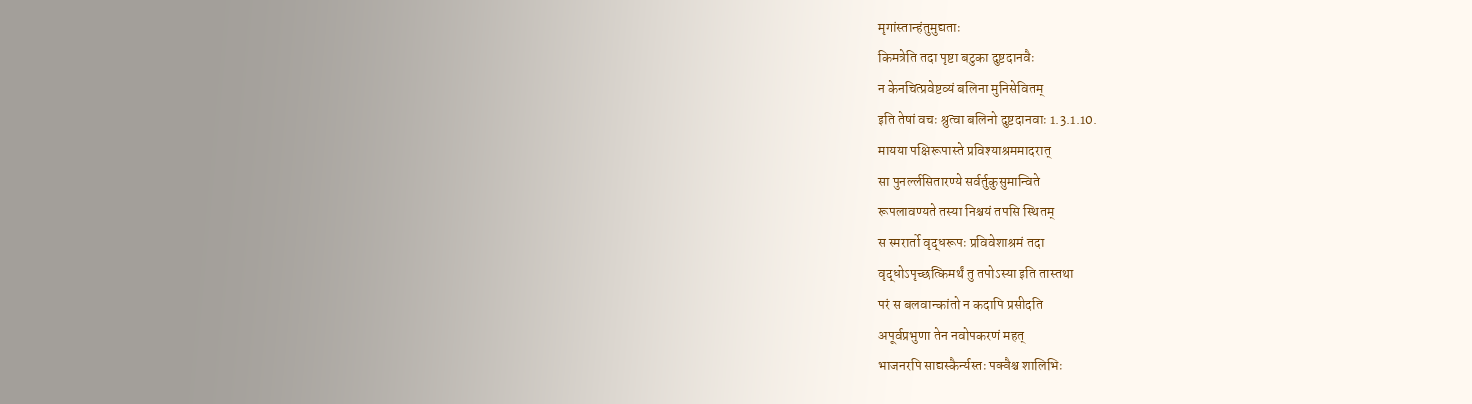मृगांस्तान्हंतुमुद्यताः
किमत्रेति तदा पृष्टा बटुका दुष्टदानवैः
न केनचित्प्रवेष्टव्यं बलिना मुनिसेवितम्
इति तेषां वचः श्रुत्वा बलिनो दुष्टदानवाः 1.3.1.10.
मायया पक्षिरूपास्ते प्रविश्याश्रममादरात्
सा पुनर्ल्लसितारण्ये सर्वर्तुकुसुमान्विते
रूपलावण्यते तस्या निश्चयं तपसि स्थितम्
स स्मरार्तो वृद्धरूपः प्रविवेशाश्रमं तदा
वृद्धोऽपृच्छत्किमर्थं तु तपोऽस्या इति तास्तथा
परं स बलवान्कांतो न कदापि प्रसीदति
अपूर्वप्रभुणा तेन नवोपकरणं महत्
भाजनरपि साद्यस्कैर्न्यस्तः पक्वैश्च शालिभिः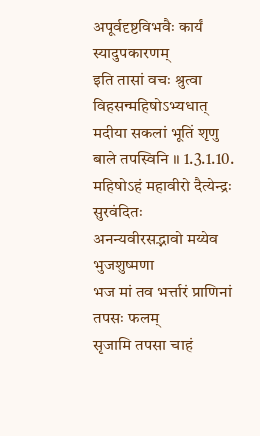अपूर्वदृष्टविभवैः कार्यं स्यादुपकारणम्
इति तासां वचः श्रुत्वा विहसन्महिषोऽभ्यधात् मदीया सकलां भूतिं शृणु बाले तपस्विनि ।। 1.3.1.10.
महिषोऽहं महावीरो दैत्येन्द्रः सुरवंदितः
अनन्यवीरसद्भावो मय्येव भुजशुष्मणा
भज मां तव भर्त्तारं प्राणिनां तपसः फलम्
सृजामि तपसा चाहं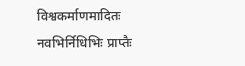विश्वकर्माणमादितः
नवभिर्निधिभिः प्राप्तैः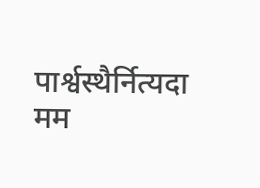पार्श्वस्थैर्नित्यदा मम